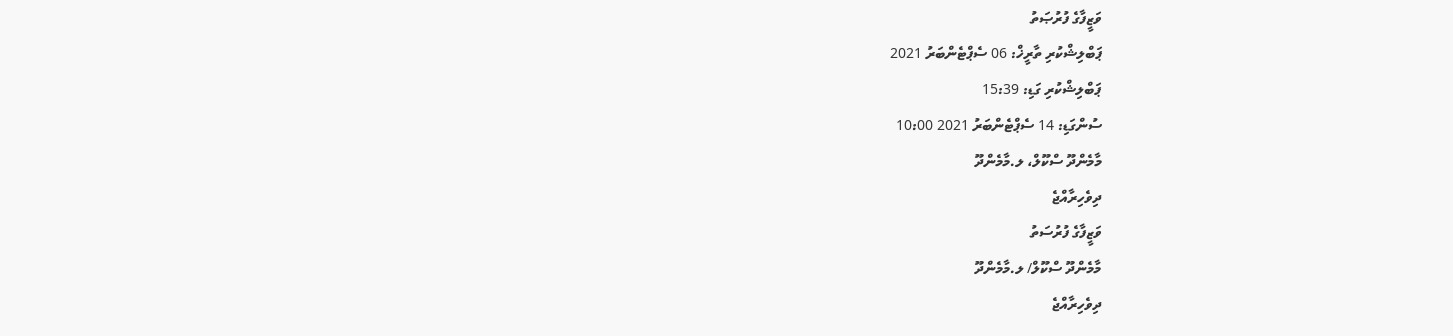ވަޒީފާގެ ފުރުޞަތު
ޕަބްލިޝްކުރި ތާރީޚް: 06 ސެޕްޓެންބަރު 2021
ޕަބްލިޝްކުރި ގަޑި: 15:39
ސުންގަޑި: 14 ސެޕްޓެންބަރު 2021 10:00
މާމެންދޫ ސްކޫލް، ލ.މާމެންދޫ
ދިވެހިރާއްޖެ
ވަޒީފާގެ ފުރުސަތު
މާމެންދޫ ސްކޫލް/ ލ.މާމެންދޫ
ދިވެހިރާއްޖެ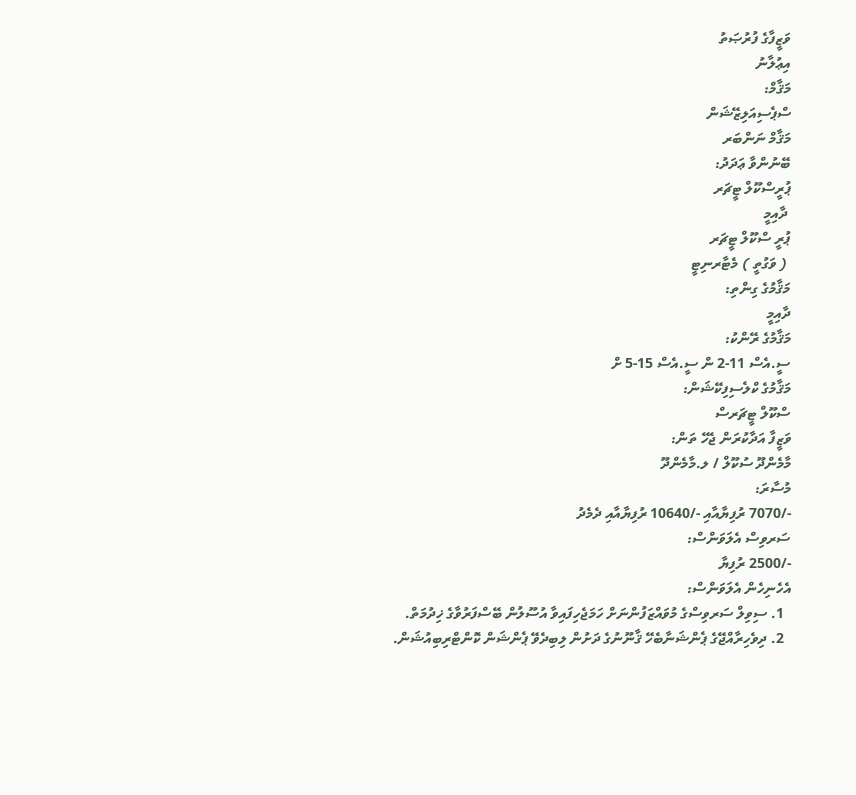ވަޒީފާގެ ފުރުޞަތު
އިޢުލާނު
މަޤާމް:
ސްޕެސިއަލިޒޭޝަން
މަޤާމް ނަންބަރ
ބޭނުންވާ ޢަދަދު:
ޕުރީސްކޫލް ޓީޗަރ
 ދާއިމީ
ޕުރީ ސްކޫލް ޓީޗަރ
 ( ވަގުތީ ) މެޓާރނިޓީ
މަޤާމުގެ ގިންތި:
ދާއިމީ
މަޤާމުގެ ރޭންކު:
ސީ.އެސް 11-2 ން ސީ.އެސް 15-5 ށް
މަޤާމުގެ ކްލެސިފިކޭޝަން:
ސްކޫލް ޓީޗަރސް
ވަޒީފާ އަދާކުރަން ޖެހޭ ތަން:
މާމެންދޫ ސުކޫލް / ލ.މާމެންދޫ
މުސާރަ:
-/7070 ރުފިޔާއާއި -/10640 ރުފިޔާއާއި ދެމެދު
ސަރވިސް އެލަވަންސް:
-/2500 ރުފިޔާ
އެހެނިހެން އެލަވަންސް:
  1. ސިވިލް ސަރވިސްގެ މުވައްޒަފުންނަށް ހަމަޖެހިފައިވާ އުސޫލުން ބޭސްފަރުވާގެ ޚިދުމަތް.
  2. ދިވެހިރާއްޖޭގެ ޕެންޝަނާބެހޭ ޤާނޫނުގެ ދަށުން ލިބިދެވޭ ޕެންޝަން ކޮންޓްރިބިއުޝަން.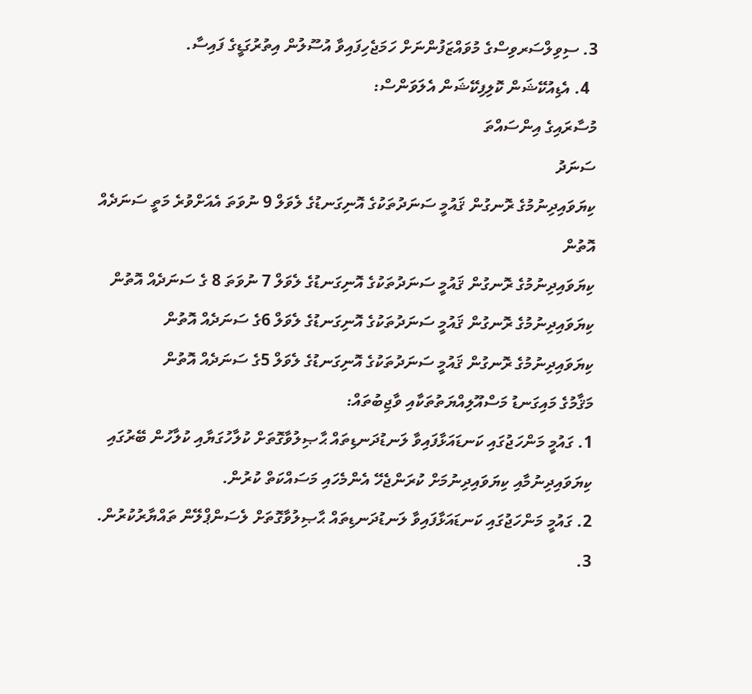3. ސިވިލްސަރވިސްގެ މުވައްޒަފުންނަށް ހަމަޖެހިފައިވާ އުސޫލުން އިތުރުގަޑީގެ ފައިސާ.
  4. އެޑިއުކޭޝަން ކޮލިފިކޭޝަން އެލަވަންސް:
މުސާރައިގެ އިންސައްތަ
ސަނަދު
ކިޔަވައިދިނުމުގެ ރޮނގުން ޤައުމީ ސަނަދުތަކުގެ އޮނިގަނޑުގެ ލެވަލް 9 ނުވަތަ އެއަށްވުރެ މަތީ ސަނަދެއް އޮތުން
ކިޔަވައިދިނުމުގެ ރޮނގުން ޤައުމީ ސަނަދުތަކުގެ އޮނިގަނޑުގެ ލެވަލް 7 ނުވަތަ 8 ގެ ސަނަދެއް އޮތުން
ކިޔަވައިދިނުމުގެ ރޮނގުން ޤައުމީ ސަނަދުތަކުގެ އޮނިގަނޑުގެ ލެވަލް 6ގެ ސަނަދެއް އޮތުން
ކިޔަވައިދިނުމުގެ ރޮނގުން ޤައުމީ ސަނަދުތަކުގެ އޮނިގަނޑުގެ ލެވަލް 5ގެ ސަނަދެއް އޮތުން
މަޤާމުގެ މައިގަނޑު މަސްއޫލިއްޔަތުތަކާއި ވާޖިބުތައް:
1. ގައުމީ މަންހަޖުގައި ކަނޑައަޅާފައިވާ ލަނޑުދަނޑިތައް ޙާޞިލުވާގޮތަށް ކުލާހުގަޔާއި ކުލާހުން ބޭރުގައި ކިޔަވައިދިނުމާއި ކިޔަވައިދިނުމަށް ކުރަންޖެހޭ އެންމެހައި މަސައްކަތް ކުރުން.
2. ގައުމީ މަންހަޖުގައި ކަނޑައަޅާފައިވާ ލަނޑުދަނޑިތައް ޙާޞިލުވާގޮތަށް ލެސަންޕްލޭން ތައްޔާރުކުރުން.
3.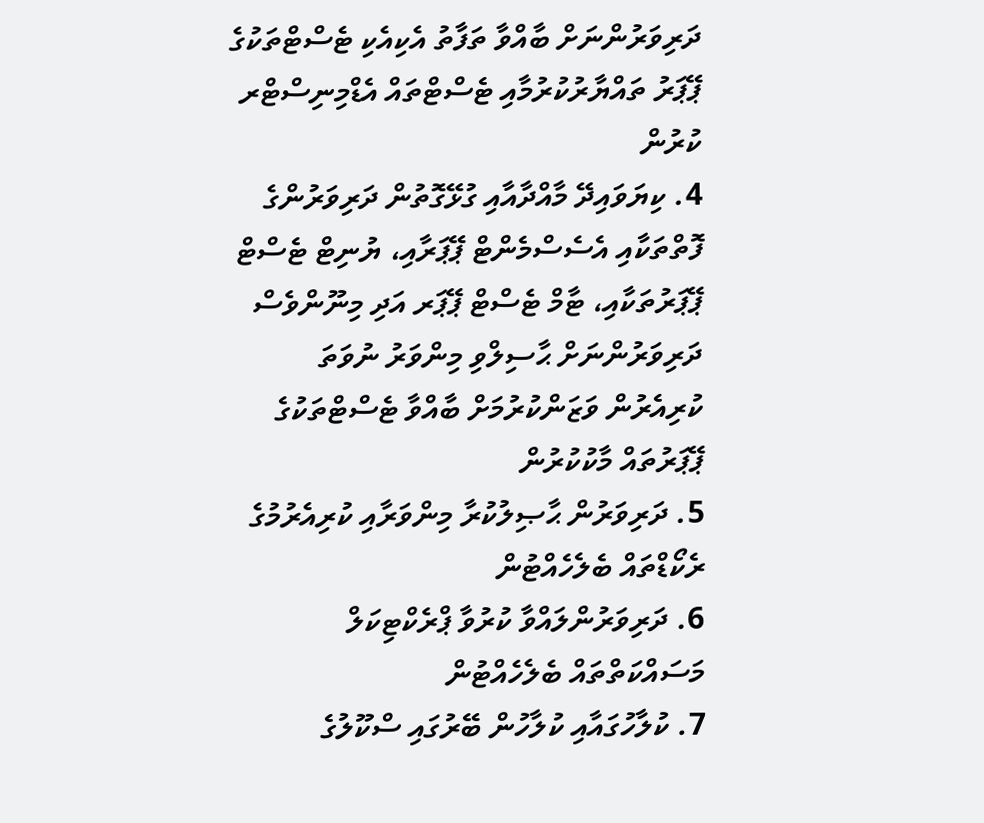ދަރިވަރުންނަށް ބާއްވާ ތަފާތު އެކިއެކި ޓެސްޓްތަކުގެ ޕޭޕަރު ތައްޔާރުކުރުމާއި ޓެސްޓްތައް އެޑްމިނިސްޓްރ ކުރުން
4. ކިޔަވައިދޭ މާއްދާއާއި ގުޅޭގޮތުން ދަރިވަރުންގެ ފޮތްތަކާއި އެސެސްމެންޓް ޕޭޕަރާއި، ޔުނިޓް ޓެސްޓް ޕޭޕަރުތަކާއި، ޓާމް ޓެސްޓް ޕޭޕަރ އަދި މިނޫންވެސް ދަރިވަރުންނަށް ޙާސިލްވި މިންވަރު ނުވަތަ ކުރިއެރުން ވަޒަންކުރުމަށް ބާއްވާ ޓެސްޓްތަކުގެ ޕޭޕަރުތައް މާކުކުރުން
5. ދަރިވަރުން ޙާޞިލުކުރާ މިންވަރާއި ކުރިއެރުމުގެ ރެކޯޑްތައް ބެލެހެއްޓުން
6. ދަރިވަރުންލައްވާ ކުރުވާ ޕްރެކްޓިކަލް މަސައްކަތްތައް ބެލެހެއްޓުން
7. ކުލާހުގައާއި ކުލާހުން ބޭރުގައި ސްކޫލުގެ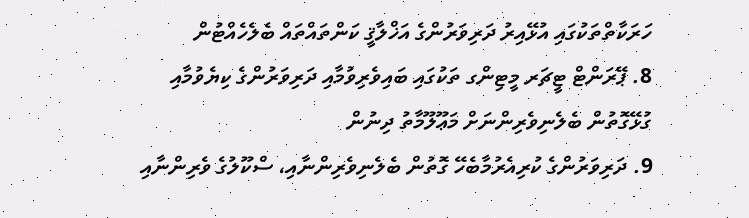ހަރަކާތްތަކުގައި އުޅޭއިރު ދަރިވަރުންގެ އަޚްލާޤީ ކަންތައްތައް ބެލެހެއްޓުން
8. ޕޭރަންޓް ޓީޗަރ މީޓިންގ ތަކުގައި ބައިވެރިވުމާއި ދަރިވަރުންގެ ކިޔެވުމާއި ގުޅޭގޮތުން ބެލެނިވެރިންނަށް މަޢޫލޫމާތު ދިނުން
9. ދަރިވަރުންގެ ކުރިއެރުމާބެހޭ ގޮތުން ބެލެނިވެރިންނާއި، ސްކޫލުގެ ވެރިންނާއި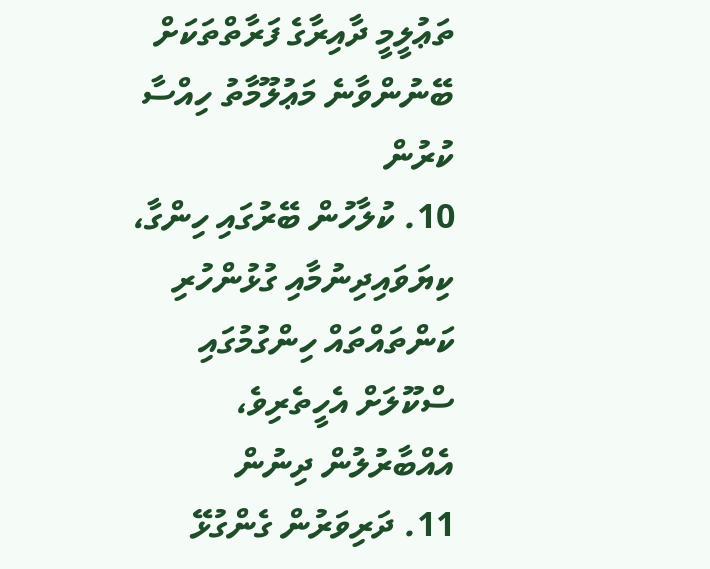ތަޢުލީމީ ދާއިރާގެ ފަރާތްތަކަށް ބޭނުންވާނެ މަޢުލޫމާތު ހިއްސާ ކުރުން
10. ކުލާހުން ބޭރުގައި ހިންގާ، ކިޔަވައިދިނުމާއި ގުޅުންހުރި ކަންތައްތައް ހިންގުމުގައި ސްކޫލަށް އެހީތެރިވެ، އެއްބާރުލުން ދިނުން
11. ދަރިވަރުން ގެންގުޅޭ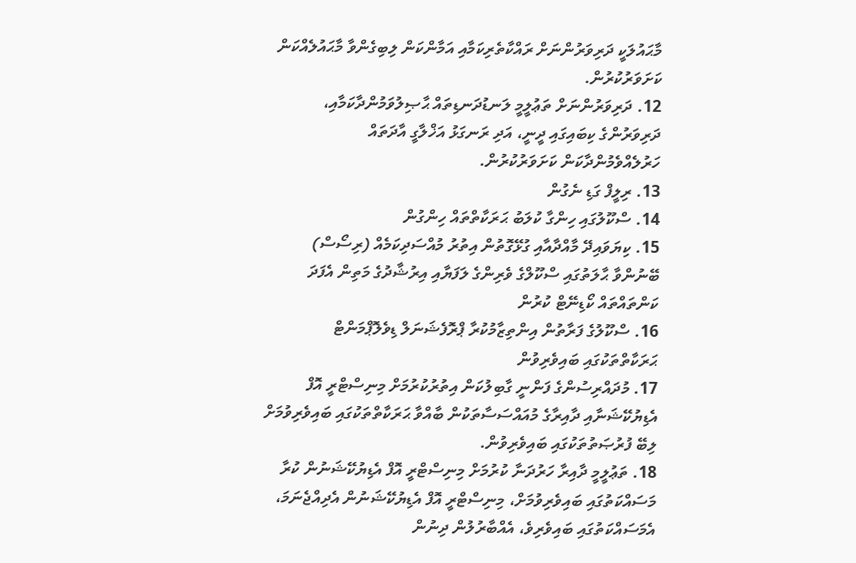މާޙައުލަކީ ދަރިވަރުންނަށް ރައްކާތެރިކަމާއި އަމާންކަން ލިބިގެންވާ މާޙައުލެއްކަން ކަށަވަރުކުރުން.
12. ދަރިވަރުންނަށް ތަޢުލީމީ ލަނޑުދަނޑިތައް ޙާޞިލުވަމުންދާކަމާއި، ދަރިވަރުންގެ ކިބައިގައި ދީނީ، އަދި ރަނގަޅު އަޚްލާގީ އާދަތައް ހަރުލެއްވެމުންދާކަން ކަށަވަރުކުރުން.
13. ރިލީފް ގަޑި ނެގުން
14. ސްކޫލުގައި ހިންގާ ކުލަބު ޙަރަކާތްތައް ހިންގުން
15. ކިޔަވައިދޭ މާއްދާއާއި ގުޅޭގޮތުން އިތުރު މުއްސަދިކަމެއް (ރިސޯސް) ބޭނުންވާ ޙާލަތުގައި ސްކޫލްގެ ވެރިންގެ ލަފަޔާއި އިރުޝާދުގެ މަތިން އެފަދަ ކަންތައްތައް ކޯޑިނޭޓް ކުރުން
16. ސްކޫލުގެ ފަރާތުން އިންތިޒާމުކުރާ ޕްރޮފެޝަނަލް ޑިވެލޮޕްމަންޓް ޙަރަކާތްތަކުގައި ބައިވެރިވުން
17. މުދައްރިސުންގެ ފަންނީ ގާބިލުކަން އިތުރުކުރުމަށް މިނިސްޓްރީ އޮފް އެޑިޔުކޭޝަނާއި ދާއިރާގެ މުއައްސަސާތަކުން ބާއްވާ ޙަރަކާތްތަކުގައި ބައިވެރިވުމަށް ލިބޭ ފުރުޞަތުތަކުގައި ބައިވެރިވުން.
18. ތަޢުލީމީ ދާއިރާ ހަރުދަނާ ކުރުމަށް މިނިސްޓްރީ އޮފް އެޑިޔުކޭޝަނުން ކުރާ މަސައްކަތުގައި ބައިވެރިވުމަށް، މިނިސްޓްރީ އޮފް އެޑިޔުކޭޝަނުން އެދިއްޖެނަމަ، އެމަސައްކަތުގައި ބައިވެރިވެ، އެއްބާރުލުން ދިނުން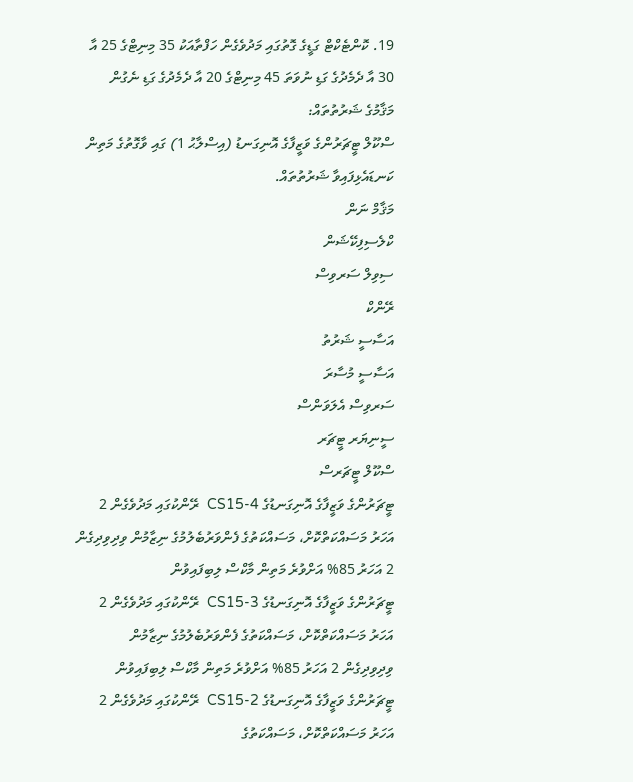19. ކޮންޓެކްޓް ގަޑީގެ ގޮތުގައި މަދުވެގެން ހަފްތާއަކު 35 މިނިޓްގެ 25 އާ 30 އާ ދެމެދުގެ ގަޑި ނުވަތަ 45 މިނިޓްގެ 20 އާ ދެމެދުގެ ގަޑި ނެގުން
މަޤާމުގެ ޝަރުތުތައް:
ސްކޫލް ޓީޗަރުންގެ ވަޒީފާގެ އޮނިގަނޑު (އިސްލާޙު 1) ގައި ވާގޮތުގެ މަތިން ކަނޑައެޅިފައިވާ ޝަރުތުތައް.
މަޤާމް ނަން
ކްލެސިފިކޭޝަން
ސިވިލް ސަރވިސް
ރޭންކް
އަސާސީ ޝަރުތު
އަސާސީ މުސާރަ
ސަރވިސް އެލަވަންސް
ސީނިޔަރ ޓީޗަރ
ސްކޫލް ޓީޗަރސް
ޓީޗަރުންގެ ވަޒީފާގެ އޮނިގަނޑުގެ CS15-4  ރޭންކުގައި މަދުވެގެން 2 އަހަރު މަސައްކަތްކޮށް، މަސައްކަތުގެ ފެންވަރުބެލުމުގެ ނިޒާމުން ވިދިވިދިގެން 2 އަހަރު 85% އަށްވުރެ މަތިން މާކްސް ލިބިފައިވުން
ޓީޗަރުންގެ ވަޒީފާގެ އޮނިގަނޑުގެ CS15-3  ރޭންކުގައި މަދުވެގެން 2 އަހަރު މަސައްކަތްކޮށް، މަސައްކަތުގެ ފެންވަރުބެލުމުގެ ނިޒާމުން
ވިދިވިދިގެން 2 އަހަރު 85% އަށްވުރެ މަތިން މާކްސް ލިބިފައިވުން
ޓީޗަރުންގެ ވަޒީފާގެ އޮނިގަނޑުގެ CS15-2  ރޭންކުގައި މަދުވެގެން 2 އަހަރު މަސައްކަތްކޮށް، މަސައްކަތުގެ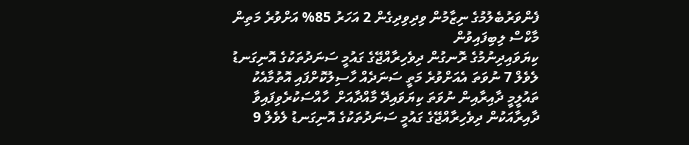ފެންވަރުބެލުމުގެ ނިޒާމުން ވިދިވިދިގެން 2 އަހަރު 85% އަށްވުރެ މަތިން މާކްސް ލިބިފައިވުން
ކިޔަވައިދިނުމުގެ ރޮނގުން ދިވެހިރާއްޖޭގެ ގައުމީ ސަނަދުތަކުގެ އޮނިގަނޑު ލެވެލް 7 ނުވަތަ އެއަށްވުރެ މަތީ ސަނަދެއް ހާސިލުކޮށްފައި އޮތުމާއެކު ތައުލީމީ ދާއިރާއިން ނުވަތަ ކިޔަވައިދޭ މާއްދާއަށް  ހާއްސަކުރެވިފައިވާ ދާއިރާއަކުން ދިވެހިރާއްޖޭގެ ގައުމީ ސަނަދުތަކުގެ އޮނިގަނޑު ލެވެލް 9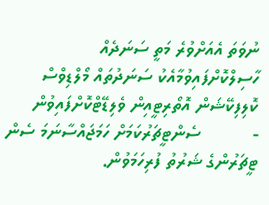ނުވަތަ އެއަށްވުރެ މަތީ ސަނަދެއް ހާސިލްކޮށްފައިވުމާއެކު ސަނަދުތައް މޯލްޑިވްސް ކޮލިފިކޭޝަން އޮތޯރިޓީއިން ވެލިޑޭޓްކޮށްފައިވުން
-          ސެންޓީޗަރުކަމަށް ހަމަޖައްސާނަމަ ސެން ޓީޗަރުންގެ ޝަރުތު ފުރިހަމަވުން.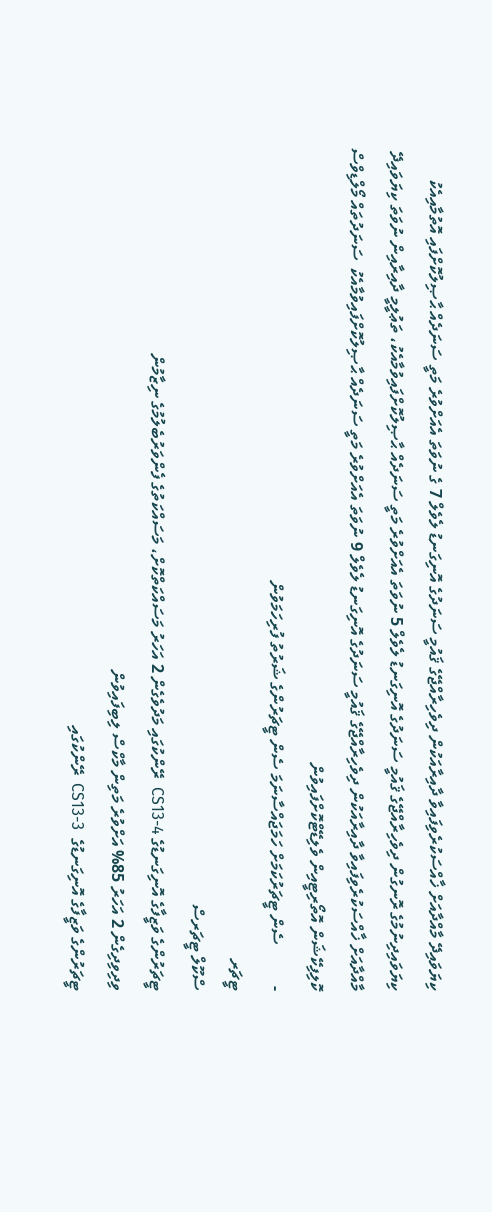ކިޔަވައިދޭ މާއްދާއަށް ޚާއްސަކުރެވިފައިވާ ދާއިރާއަކުން ދިވެހިރާއްޖޭގެ ޤައުމީ ސަނަދުގެ އޮނިގަނޑު ލެވެލް 7 ގެ ނުވަތަ އެއަށްވުރެ މަތީ ސަނަދެއް ޙާޞިލުކޮށްފައި އޮތުމާއިއެކު ކިޔަވައިދިނުމުގެ ރޮނގުން ދިވެހިރާއްޖޭގެ ޤައުމީ ސަނަދުގެ އޮނިގަނޑު ލެވެލް 5 ނުވަތަ އެއަށްވުރެ މަތީ ސަނަދެއް ޙާޞިލުކޮށްފައިވުމާއެކު، ތަޢުލީމީ ދާއިރާއިން ނުވަތަ ކިޔަވައިދޭ މާއްދާއަށް ޚާއްސަކުރެވިފައިވާ ދާއިރާއަކުން ދިވެހިރާއްޖޭގެ ޤައުމީ ސަނަދުގެ އޮނިގަނޑު ލެވެލް 9 ނުވަތަ އެއަށްވުރެ މަތީ ސަނަދެއް ޙާޞިލުކޮށްފައިވުމާއެކު  ސަނަދުތައް މޯލްޑިވްސް ކޮލިފިކޭޝަން އޮތޯރިޓީއިން ވެލިޑޭޓްކޮށްފައިވުން
-          ސެން ޓީޗަރުކަމަށް ހަމަޖައްސާނަމަ ސެން ޓީޗަރުންގެ ޝަރުތު ފުރިހަމަވުން
ޓީޗަރ
ސްކޫލް ޓީޗަރސް
ޓީޗަރުންގެ ވަޒީފާގެ އޮނިގަނޑުގެ CS13-4  ރޭންކުގައި މަދުވެގެން 2 އަހަރު މަސައްކަތްކޮށް، މަސައްކަތުގެ ފެންވަރުބެލުމުގެ ނިޒާމުން
ވިދިވިދިގެން 2 އަހަރު 85% އަށްވުރެ މަތިން މާކްސް ލިބިފައިވުން
ޓީޗަރުންގެ ވަޒީފާގެ އޮނިގަނޑުގެ  CS13-3  ރޭންކުގައި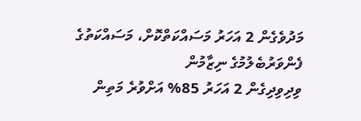މަދުވެގެން 2 އަހަރު މަސައްކަތްކޮށް، މަސައްކަތުގެ ފެންވަރުބެލުމުގެ ނިޒާމުން
ވިދިވިދިގެން 2 އަހަރު 85% އަށްވުރެ މަތިން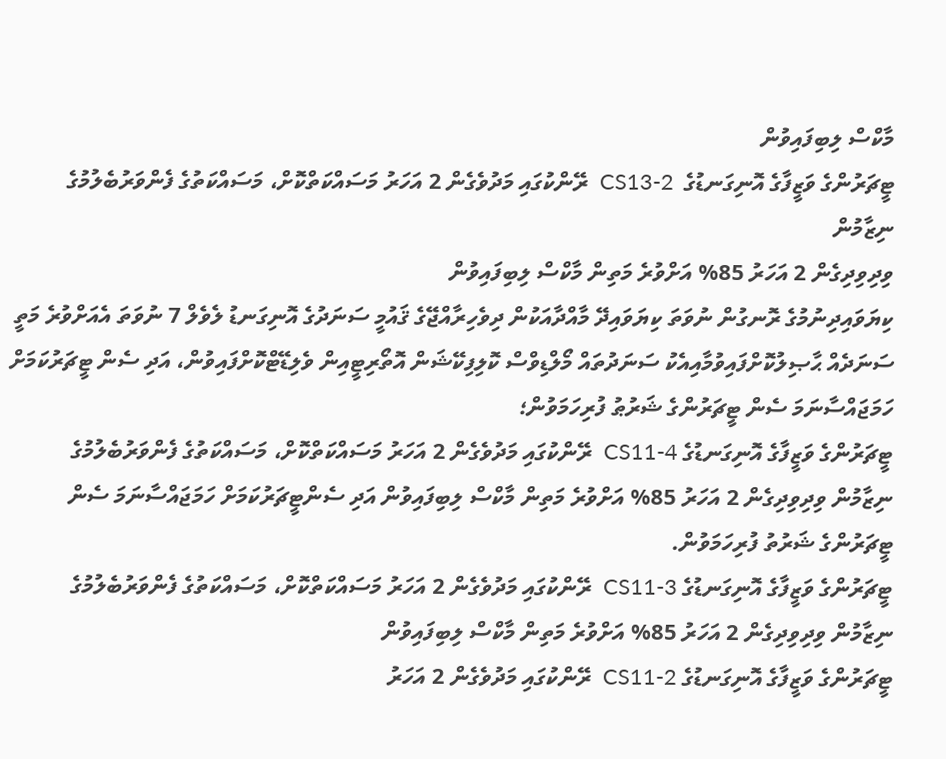މާކްސް ލިބިފައިވުން
ޓީޗަރުންގެ ވަޒީފާގެ އޮނިގަނޑުގެ  CS13-2  ރޭންކުގައި މަދުވެގެން 2 އަހަރު މަސައްކަތްކޮށް، މަސައްކަތުގެ ފެންވަރުބެލުމުގެ ނިޒާމުން
ވިދިވިދިގެން 2 އަހަރު 85% އަށްވުރެ މަތިން މާކްސް ލިބިފައިވުން
ކިޔަވައިދިނުމުގެ ރޮނގުން ނުވަތަ ކިޔަވައިދޭ މާއްދާއަކުން ދިވެހިރާއްޖޭގެ ޤައުމީ ސަނަދުގެ އޮނިގަނޑު ލެވެލް 7 ނުވަތަ އެއަށްވުރެ މަތީ ސަނަދެއް ޙާޞިލުކޮށްފައިވުމާއިއެކު ސަނަދުތައް މޯލްޑިވްސް ކޮލިފިކޭޝަން އޮތޯރިޓީއިން ވެލިޑޭޓްކޮށްފައިވުން، އަދި ސެން ޓީޗަރުކަމަށް ހަމަޖައްސާނަމަ ސެން ޓީޗަރުންގެ ޝަރުޠު ފުރިހަމަވުން؛
ޓީޗަރުންގެ ވަޒީފާގެ އޮނިގަނޑުގެ CS11-4  ރޭންކުގައި މަދުވެގެން 2 އަހަރު މަސައްކަތްކޮށް، މަސައްކަތުގެ ފެންވަރުބެލުމުގެ ނިޒާމުން ވިދިވިދިގެން 2 އަހަރު 85% އަށްވުރެ މަތިން މާކްސް ލިބިފައިވުން އަދި ސެންޓީޗަރުކަމަށް ހަމަޖައްސާނަމަ ސެން ޓީޗަރުންގެ ޝަރުތު ފުރިހަމަވުން.
ޓީޗަރުންގެ ވަޒީފާގެ އޮނިގަނޑުގެ CS11-3  ރޭންކުގައި މަދުވެގެން 2 އަހަރު މަސައްކަތްކޮށް، މަސައްކަތުގެ ފެންވަރުބެލުމުގެ ނިޒާމުން ވިދިވިދިގެން 2 އަހަރު 85% އަށްވުރެ މަތިން މާކްސް ލިބިފައިވުން
ޓީޗަރުންގެ ވަޒީފާގެ އޮނިގަނޑުގެ CS11-2  ރޭންކުގައި މަދުވެގެން 2 އަހަރު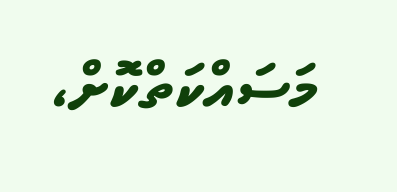މަސައްކަތްކޮށް،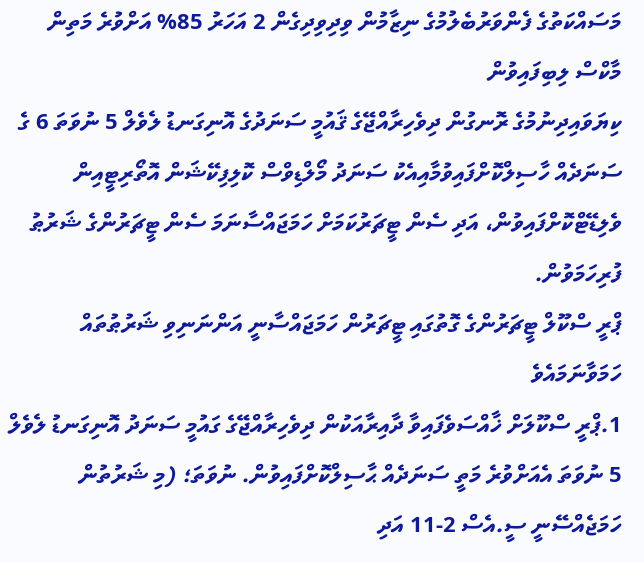މަސައްކަތުގެ ފެންވަރުބެލުމުގެ ނިޒާމުން ވިދިވިދިގެން 2 އަހަރު 85% އަށްވުރެ މަތިން މާކްސް ލިބިފައިވުން
ކިޔަވައިދިނުމުގެ ރޮނގުން ދިވެހިރާއްޖޭގެ ޤައުމީ ސަނަދުގެ އޮނިގަނޑު ލެވެލް 5 ނުވަތަ 6 ގެ ސަނަދެއް ހާސިލްކޮށްފައިވުމާއިއެކު ސަނަދު މޯލްޑިވްސް ކޮލިފިކޭޝަން އޮތޯރިޓީއިން ވެލިޑޭޓްކޮށްފައިވުން، އަދި ސެން ޓީޗަރުކަމަށް ހަމަޖައްސާނަމަ ސެން ޓީޗަރުންގެ ޝަރުޠު ފުރިހަމަވުން.
ޕްރީ ސްކޫލް ޓީޗަރުންގެ ގޮތުގައި ޓީޗަރުން ހަމަޖައްސާނީ އަންނަނިވި ޝަރުޠުތައް ހަމަވާނަމައެވެ
1.ޕްރީ ސްކޫލަށް ޚާއްސަވެފައިވާ ދާއިރާއަކުން ދިވެހިރާއްޖޭގެ ގައުމީ ސަނަދު އޮނިގަނޑު ލެވެލް 5 ނުވަތަ އެއަށްވުރެ މަތީ ސަނަދެއް ޙާސިލްކޮށްފައިވުން. ނުވަތަ؛ (މި ޝަރުތުން ހަމަޖެއްސޭނީ ސީ.އެސް 2-11 އަދި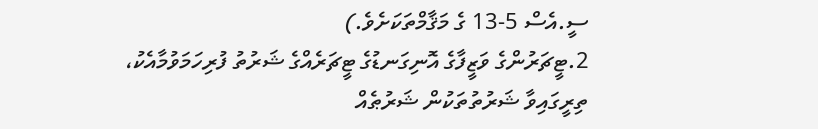ސީ.އެސް 5-13 ގެ މަޤާމްތަކަށެވެ.)
2.ޓީޗަރުންގެ ވަޒީފާގެ އޮނިގަނޑުގެ ޓީޗަރެއްގެ ޝަރުތު ފުރިހަމަވުމާއެކު، ތިރީގައިވާ ޝަރުތުތަކުން ޝަރުޠެއް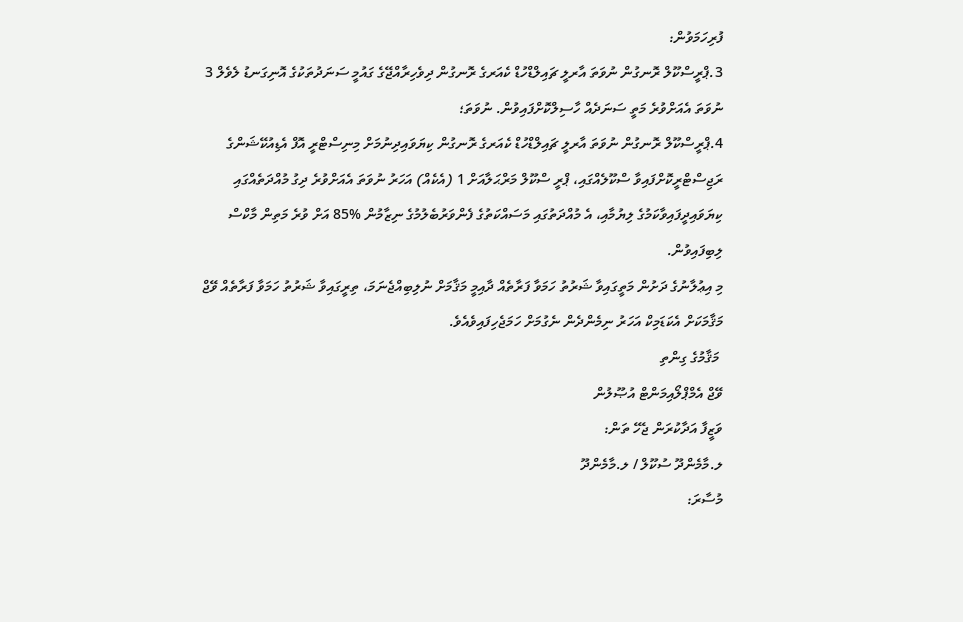ފުރިހަމަވުން:
3.ޕްރީސްކޫލް ރޮނގުން ނުވަތަ އާރލީ ޗައިލްޑްހުޑް ކެއަރގެ ރޮނގުން ދިވެހިރާއްޖޭގެ ގައުމީ ސަނަދުތަކުގެ އޮނިގަނޑު ލެވެލް 3 ނުވަތަ އެއަށްވުރެ މަތީ ސަނަދެއް ހާސިލްކޮށްފައިވުން. ނުވަތަ؛
4.ޕްރީސްކޫލް ރޮނގުން ނުވަތަ އާރލީ ޗައިލްޑްހުޑް ކެއަރގެ ރޮނގުން ކިޔަވައިދިނުމަށް މިނިސްޓްރީ އޮފް އެޑިއުކޭޝަންގެ ރަޖިސްޓްރީކޮށްފައިވާ ސްކޫލެއްގައި، ޕްރީ ސްކޫލް މަރްޙަލާއަށް 1 (އެކެއް) އަހަރު ނުވަތަ އެއަށްވުރެ ދިގު މުއްދަތެއްގައި ކިޔަވައިދީފައިވާކަމުގެ ލިޔުމާއި، އެ މުއްދަތުގައި މަސައްކަތުގެ ފެންވަރުބެލުމުގެ ނިޒާމުން %85 އަށް ވުރެ މަތިން މާކްސް ލިބިފައިވުން.
މި އިޢުލާނުގެ ދަށުން މަތީގައިވާ ޝަރުތު ހަމަވާ ފަރާތެއް ދާއިމީ މަޤާމަށް ނުލިބިއްޖެނަމަ، ތިރީގައިވާ ޝަރުތު ހަމަވާ ފަރާތެއް ވޭޖް މަޤާމަކަށް އެކަޑަމިކް އަހަރު ނިމެންދެން ނެގުމަށް ހަމަޖެހިފައިވެއެވެ.
 މަޤާމުގެ ގިންތި
ވޭޖް އެމްޕްލޯއިމަންޓް އުޞޫލުން
ވަޒީފާ އަދާކުރަން ޖެހޭ ތަން:
ލ.މާމެންދޫ ސުކޫލް / ލ.މާމެންދޫ
މުސާރަ: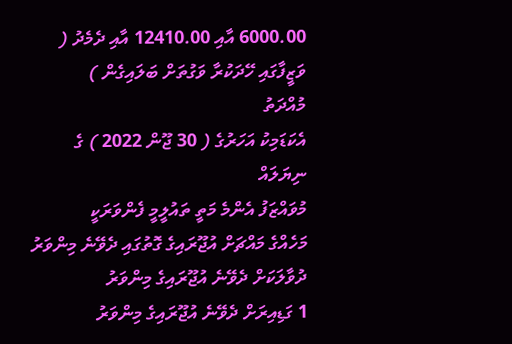6000.00 އާއި 12410.00 އާއި ދެމެދު ( ވަޒީފާގައި ހޭދަކުރާ ވަގުތަށް ބަލައިގެން )
މުއްދަތު
އެކަޑަމިކު އަހަރުގެ ( 30 ޖޫން 2022 ) ގެ ނިޔަލައް
މުވައްޒަފު އެންމެ މަތީ ތައުލީމީ ފެންވަރަކީ
މަހެއްގެ މައްޗަށް އުޖޫރައިގެ ގޮތުގައި ދެވޭނެ މިންވަރު
ދުވާލަކަށް ދެވޭނެ އުޖޫރައިގެ މިންވަރު
1 ގަޑިއިރަށް ދެވޭނެ އުޖޫރައިގެ މިންވަރު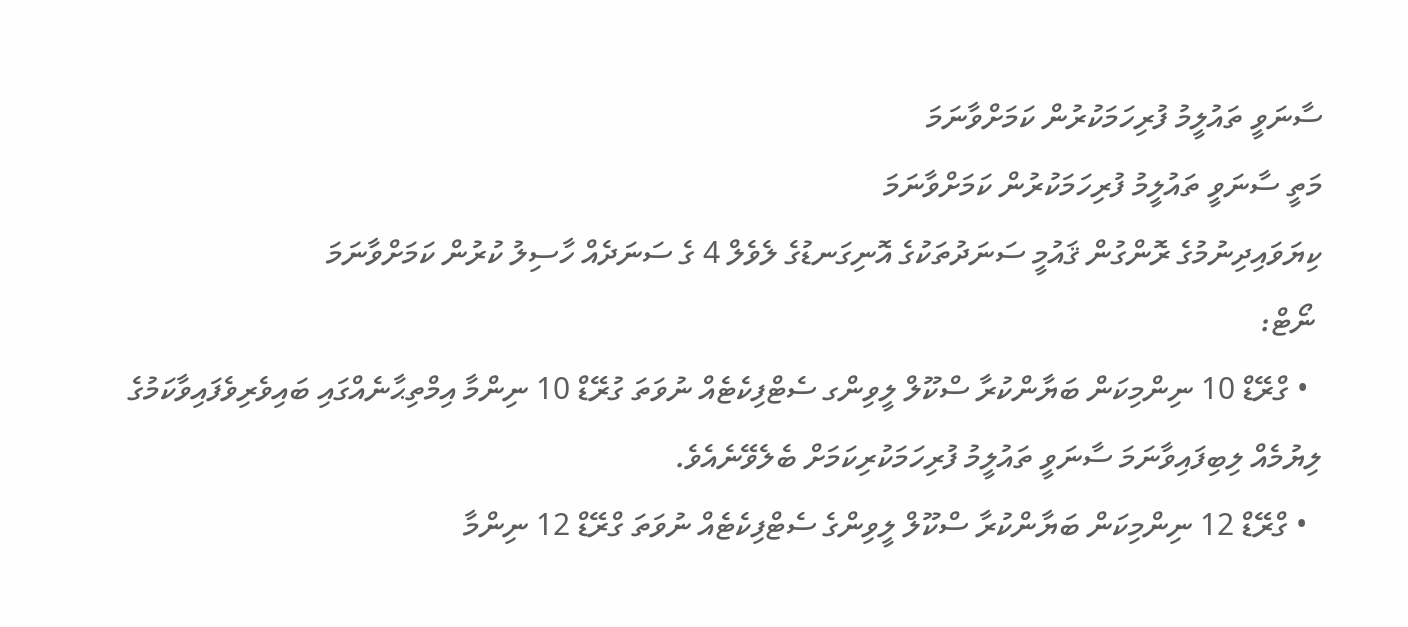ސާނަވީ ތައުލީމު ފުރިހަމަކުރުން ކަމަށްވާނަމަ
މަތީ ސާނަވީ ތައުލީމު ފުރިހަމަކުރުން ކަމަށްވާނަމަ
ކިޔަވައިދިނުމުގެ ރޮންގުން ޤައުމީ ސަނަދުތަކުގެ އޮނިގަނޑުގެ ލެވެލް 4 ގެ ސަނަދެއް ހާސިލު ކުރުން ކަމަށްވާނަމަ
 ނޯޓް:
  • ގްރޭޑް 10 ނިންމިކަން ބަޔާންކުރާ ސްކޫލް ލީވިންގ ސެޓްފިކެޓެއް ނުވަތަ ގުރޭޑް 10 ނިންމާ އިމްތިޙާނެއްގައި ބައިވެރިވެފައިވާކަމުގެ ލިޔުމެއް ލިބިފައިވާނަމަ ސާނަވީ ތައުލީމު ފުރިހަމަކުރިކަމަށް ބެލެވޭނެއެވެ.
  • ގްރޭޑް 12 ނިންމިކަން ބަޔާންކުރާ ސްކޫލް ލީވިންގެ ސެޓްފިކެޓެއް ނުވަތަ ގްރޭޑް 12 ނިންމާ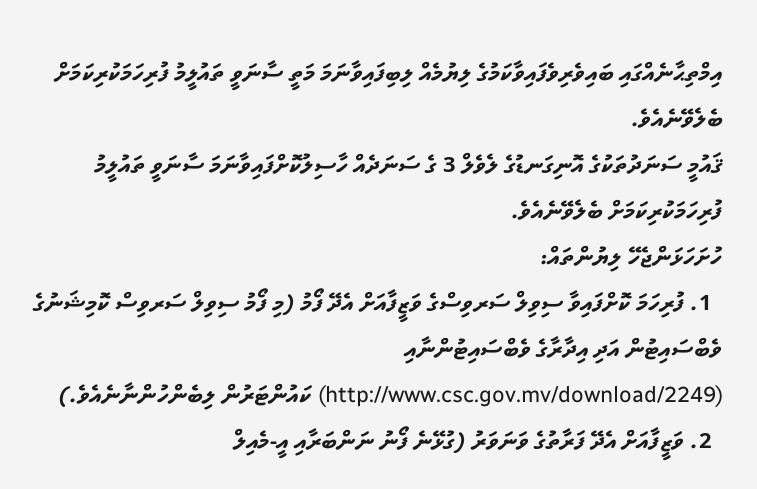އިމްތިޙާނެއްގައި ބައިވެރިވެފައިވާކަމުގެ ލިޔުމެއް ލިބިފައިވާނަމަ މަތީ ސާނަވީ ތައުލީމު ފުރިހަމަކުރިކަމަށް ބެލެވޭނެއެވެ.
ޤައުމީ ސަނަދުތަކުގެ އޮނިގަނޑުގެ ލެވެލް 3 ގެ ސަނަދެއް ހާސިލުކޮށްފައިވާނަމަ ސާނަވީ ތައުލީމު ފުރިހަމަކުރިކަމަށް ބެލެވޭނެއެވެ.
ހުށަހަޅަންޖެހޭ ލިޔުންތައް:
  1. ފުރިހަމަ ކޮށްފައިވާ ސިވިލް ސަރވިސްގެ ވަޒީފާއަށް އެދޭ ފޯމު (މި ފޯމު ސިވިލް ސަރވިސް ކޮމިޝަނުގެ ވެބްސައިޓުން އަދި އިދާރާގެ ވެބްސައިޓުންނާއި (http://www.csc.gov.mv/download/2249) ކައުންޓަރުން ލިބެންހުންނާނެއެވެ.)
  2. ވަޒީފާއަށް އެދޭ ފަރާތުގެ ވަނަވަރު (ގުޅޭނެ ފޯނު ނަންބަރާއި އީ-މެއިލް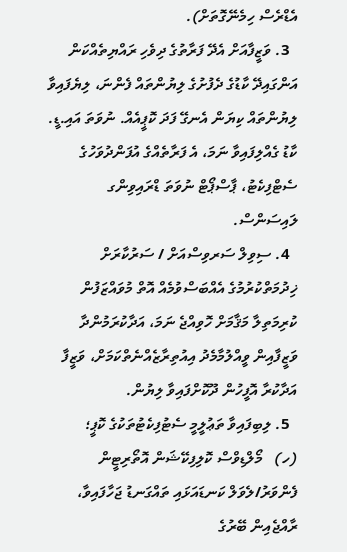އެޑްރެސް ހިމެނޭގޮތަށް).
  3. ވަޒީފާއަށް އެދޭ ފަރާތުގެ ދިވެހި ރައްޔިތެއްކަން އަންގައިދޭ ކާޑުގެ ދެފުށުގެ ލިޔުންތައް ފެންނަ، ލިޔެފައިވާ ލިޔުންތައް ކިޔަން އެނގޭ ފަދަ ކޮޕީއެއް. ނުވަތަ އައި.ޑީ. ކާޑު ގެއްލިފައިވާ ނަމަ، އެ ފަރާތެއްގެ އުފަންދުވަހުގެ ސެޓްފިކެޓު، ޕާސްޕޯޓް ނުވަތަ ޑްރައިވިންގ ލައިސަންސް.
  4. ސިވިލް ސަރވިސްއަށް / ސަރުކާރަށް ޚިދުމަތްކުރުމުގެ އެއްބަސްވުމެއް އޮތް މުވައްޒަފުން ކުރިމަތިލާ މަޤާމަށް ހޮވިއްޖެ ނަމަ، އަދާކުރަމުންދާ ވަޒީފާއިން ވީއްލުމާމެދު އިއުތިރާޒެއްނެތްކަމަށް، ވަޒީފާ އަދާކުރާ އޮފީހުން ދޫކޮށްފައިވާ ލިޔުން.
  5. ލިބިފައިވާ ތަޢުލީމީ ސެޓުފިކެޓުތަކުގެ ކޮޕީ؛
(ހ)   މޯލްޑިވްސް ކޮލިފިކޭޝަން އޮތޯރިޓީން ފެންވަރު/ލެވަލް ކަނޑައަޅައި ތައްގަނޑު ޖަހާފައިވާ، ރާއްޖެއިން ބޭރުގެ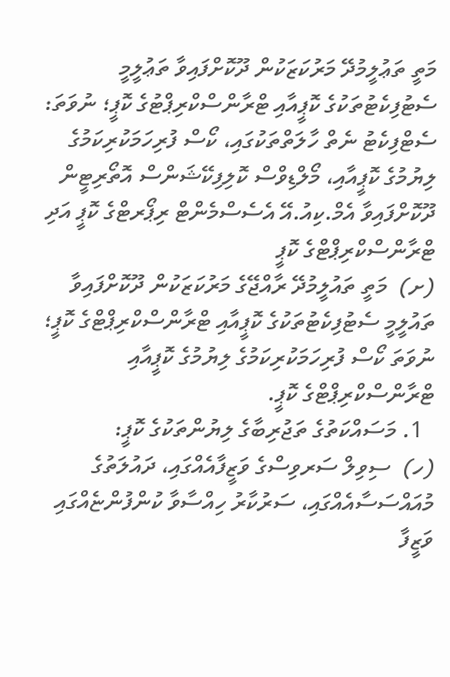މަތީ ތަޢުލީމުދޭ މަރުކަޒަކުން ދޫކޮށްފައިވާ ތަޢުލީމީ ސެޓުފިކެޓުތަކުގެ ކޮޕީއާއި ޓްރާންސްކްރިޕްޓުގެ ކޮޕީ؛ ނުވަތަ: ސެޓްފިކެޓު ނެތް ހާލަތްތަކުގައި، ކޯސް ފުރިހަމަކުރިކަމުގެ ލިޔުމުގެ ކޮޕީއާއި، މޯލްޑިވްސް ކޮލިފިކޭޝަންސް އޮތޯރިޓީން ދޫކޮށްފައިވާ އެމް.ކިއު.އޭ އެސެސްމެންޓް ރިޕޯރޓްގެ ކޮޕީ އަދި ޓްރާންސްކްރިޕްޓްގެ ކޮޕީ
(ށ)  މަތީ ތައުލީމުދޭ ރާއްޖޭގެ މަރުކަޒަކުން ދޫކޮށްފައިވާ ތައުލީމީ ސެޓުފިކެޓުތަކުގެ ކޮޕީއާއި ޓްރާންސްކްރިޕްޓްގެ ކޮޕީ؛ ނުވަތަ ކޯސް ފުރިހަމަކުރިކަމުގެ ލިޔުމުގެ ކޮޕީއާއި ޓްރާންސްކްރިޕްޓްގެ ކޮޕީ.
  1. މަސައްކަތުގެ ތަޖުރިބާގެ ލިޔުންތަކުގެ ކޮޕީ:
(ހ)  ސިވިލް ސަރވިސްގެ ވަޒީފާއެއްގައި، ދައުލަތުގެ މުއައްސަސާއެއްގައި، ސަރުކާރު ހިއްސާވާ ކުންފުންޏެއްގައި ވަޒީފާ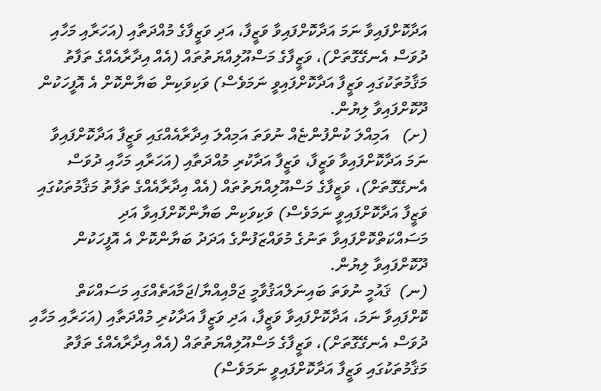އަދާކޮށްފައިވާ ނަމަ އަދާކޮށްފައިވާ ވަޒީފާ، އަދި ވަޒީފާގެ މުއްދަތާއި (އަހަރާއި މަހާއި ދުވަސް އެނގޭގޮތަށް)، ވަޒީފާގެ މަސްއޫލިއްޔަތުތައް (އެއް އިދާރާއެއްގެ ތަފާތު މަޤާމުތަކުގައި ވަޒީފާ އަދާކޮށްފައިވީ ނަމަވެސް) ވަކިވަކިން ބަޔާންކޮށް އެ އޮފީހަކުން ދޫކޮށްފައިވާ ލިޔުން.
(ށ)   އަމިއްލަ ކުންފުންޏެއް ނުވަތަ އަމިއްލަ އިދާރާއެއްގައި ވަޒީފާ އަދާކޮށްފައިވާ ނަމަ އަދާކޮށްފައިވާ ވަޒީފާ، ވަޒީފާ އަދާކުރި މުއްދަތާއި (އަހަރާއި މަހާއި ދުވަސް އެނގޭގޮތަށް)، ވަޒީފާގެ މަސްއޫލިއްޔަތުތައް (އެއް އިދާރާއެއްގެ ތަފާތު މަޤާމުތަކުގައި ވަޒީފާ އަދާކޮށްފައިވީ ނަމަވެސް) ވަކިވަކިން ބަޔާންކޮށްފައިވާ އަދި މަސައްކަތްކޮށްފައިވާ ތަނުގެ މުވައްޒަފުންގެ އަދަދު ބަޔާންކޮށް އެ އޮފީހަކުން ދޫކޮށްފައިވާ ލިޔުން.
(ނ)  ޤައުމީ ނުވަތަ ބައިނަލްއަޤުވާމީ ޖަމްއިއްޔާ/ޖަމާއަތެއްގައި މަސައްކަތް ކޮށްފައިވާ ނަމަ، އަދާކޮށްފައިވާ ވަޒީފާ، އަދި ވަޒީފާ އަދާކުރި މުއްދަތާއި (އަހަރާއި މަހާއި ދުވަސް އެނގޭގޮތަށް)، ވަޒީފާގެ މަސްއޫލިއްޔަތުތައް (އެއް އިދާރާއެއްގެ ތަފާތު މަޤާމުތަކުގައި ވަޒީފާ އަދާކޮށްފައިވީ ނަމަވެސް)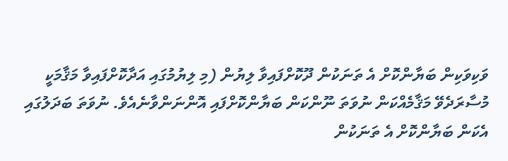ވަކިވަކިން ބަޔާންކޮށް އެ ތަނަކުން ދޫކޮށްފައިވާ ލިޔުން (މި ލިޔުމުގައި އަދާކޮށްފައިވާ މަޤާމަކީ މުސާރަދެވޭ މަޤާމެއްކަން ނުވަތަ ނޫންކަން ބަޔާންކޮށްފައި އޮންނަންވާނެއެވެ. ނުވަތަ ބަދަލުގައި އެކަން ބަޔާންކޮށް އެ ތަނަކުން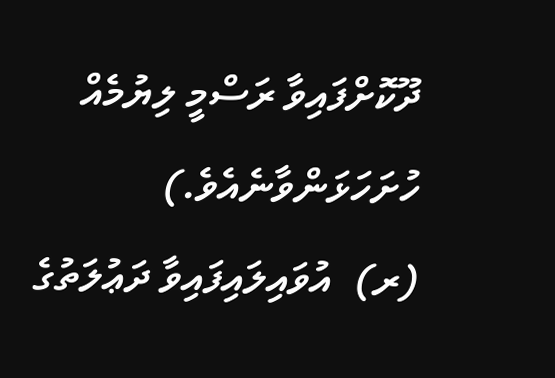ދޫކޮށްފައިވާ ރަސްމީ ލިޔުމެއް ހުށަހަޅަންވާނެއެވެ.)
(ރ)  އުވައިލައިފައިވާ ދަޢުލަތުގެ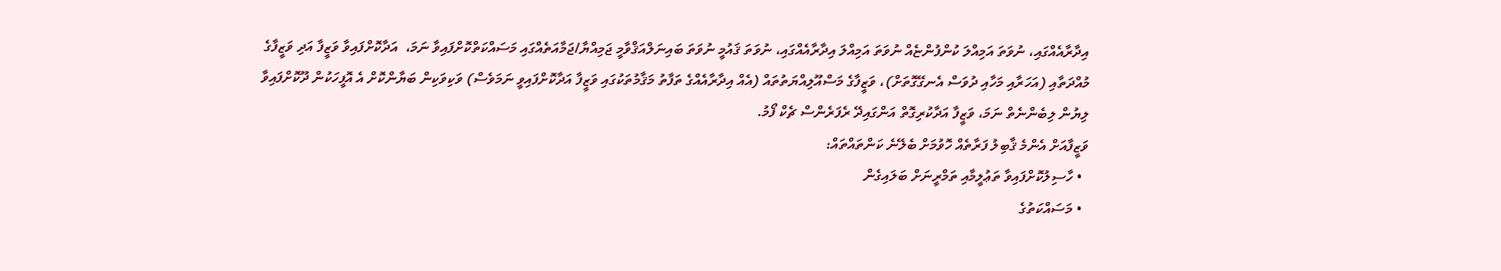އިދާރާއެއްގައި، ނުވަތަ އަމިއްލަ ކުންފުންޏެއް ނުވަތަ އަމިއްލަ އިދާރާއެއްގައި، ނުވަތަ ޤައުމީ ނުވަތަ ބައިނަލްއަޤްވާމީ ޖަމިއްޔާ/ޖަމާއަތެއްގައި މަސައްކަތްކޮށްފައިވާ ނަމަ،  އަދާކޮށްފައިވާ ވަޒީފާ އަދި ވަޒީފާގެ މުއްދަތާއި (އަހަރާއި މަހާއި ދުވަސް އެނގޭގޮތަށް)، ވަޒީފާގެ މަސްއޫލިއްޔަތުތައް (އެއް އިދާރާއެއްގެ ތަފާތު މަޤާމުތަކުގައި ވަޒީފާ އަދާކޮށްފައިވީ ނަމަވެސް) ވަކިވަކިން ބަޔާންކޮށް އެ އޮފީހަކުން ދޫކޮށްފައިވާ ލިޔުން ލިބެންނެތް ނަމަ، ވަޒީފާ އަދާކުރިގޮތް އަންގައިދޭ ރެފަރެންސް ޗެކް ފޯމު.
ވަޒީފާއަށް އެންމެ ޤާބިލު ފަރާތެއް ހޮވުމަށް ބެލޭނެ ކަންތައްތައް:
  • ހާސިލުކޮށްފައިވާ ތަޢުލީމާއި ތަމްރީނަށް ބަލައިގެން
  • މަސައްކަތުގެ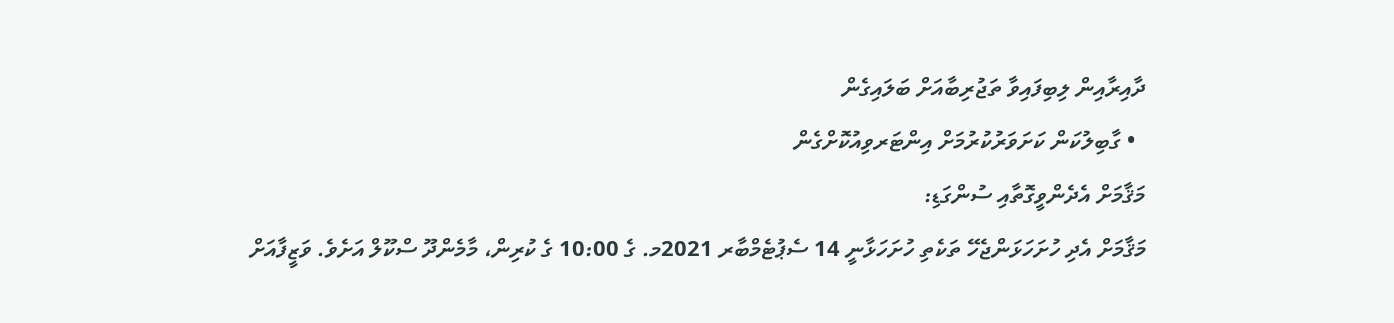ދާއިރާއިން ލިބިފައިވާ ތަޖުރިބާއަށް ބަލައިގެން
  • ގާބިލުކަން ކަށަވަރުކުރުމަށް އިންޓަރވިއުކޮށްގެން
މަޤާމަށް އެދެންވީގޮތާއި ސުންގަޑި:
މަޤާމަށް އެދި ހުށަހަޅަންޖެހޭ ތަކެތި ހުށަހަޅާނީ 14 ސެޕުޓެމްބާރ 2021މ. ގެ 10:00 ގެ ކުރިން، މާމެންދޫ ސްކޫލް އަށެވެ. ވަޒީފާއަށް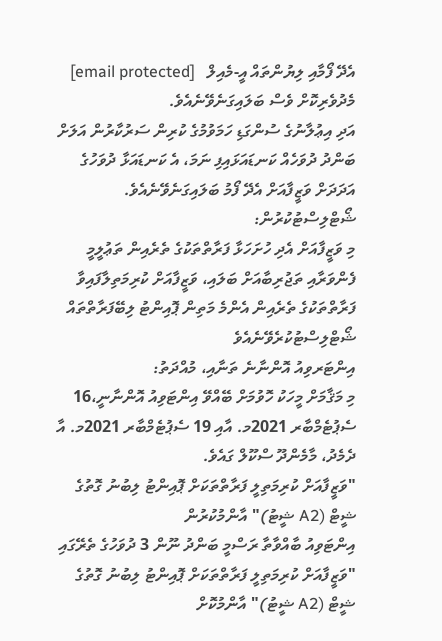އެދޭ ފޯމާއި ލިޔުންތައް އީ-މެއިލް   [email protected] މެދުވެރިކޮށް ވެސް ބަލައިގަނެވޭނެއެވެ.
އަދި އިޢުލާނުގެ ސުންގަޑި ހަމަވުމުގެ ކުރިން ސަރުކާރުން އަލަށް ބަންދު ދުވަހެއް ކަނޑައަޅައިފި ނަމަ، އެ ކަނޑައަޅާ ދުވަހުގެ އަދަދަށް ވަޒީފާއަށް އެދޭ ފޯމު ބަލައިގަނެވޭނެއެވެ.
ޝޯޓްލިސްޓުކުރުން:
މި ވަޒީފާއަށް އެދި ހުށަހަޅާ ފަރާތްތަކުގެ ތެރެއިން ތަޢުލީމީ ފެންވަރާއި ތަޖުރިބާއަށް ބަލައި، ވަޒީފާއަށް ކުރިމަތިލާފައިވާ ފަރާތްތަކުގެ ތެރެއިން އެންމެ މަތިން ޕޮއިންޓު ލިބޭފަރާތްތައް ޝޯޓްލިސްޓުކުރެވޭނެއެވެ
އިންޓަރވިއު އޮންނާނެ ތަނާއި، މުއްދަތު:
މި މަޤާމަށް މީހަކު ހޮވުމަށް ބޭއްވޭ އިންޓަވިއު އޮންނާނީ،16 ސެޕުޓެމްބާރ 2021މ. އާއި 19 ސެޕުޓެމްބާރ 2021މ. އާ ދެމެދު، މާމެންދޫ ސްކޫލް ގައެވެ.
"ވަޒީފާއަށް ކުރިމަތިލީ ފަރާތްތަކަށް ޕޮއިންޓު ލިބުނު ގޮތުގެ ޝީޓް (A2 ޝީޓު)" އާންމުކުރުން
އިންޓަވިއު ބާއްވާތާ ރަސްމީ ބަންދު ނޫން 3 ދުވަހުގެ ތެރޭގައި "ވަޒީފާއަށް ކުރިމަތިލީ ފަރާތްތަކަށް ޕޮއިންޓު ލިބުނު ގޮތުގެ ޝީޓް (A2 ޝީޓު)" އާންމުކޮށް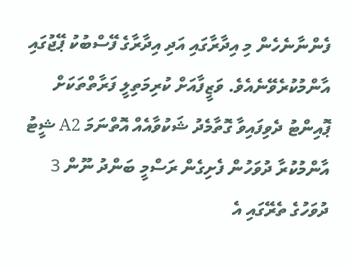ފެންނާނެހެން މި އިދާރާގައި އަދި އިދާރާގެ ފޭސްބުކު ޕޭޖުގައި އާންމުކުރެވޭނެއެވެ. ވަޒީފާއަށް ކުރިމަތިލީ ފަރާތްތަކަށް ޕޮއިންޓު ދެވިފައިވާ ގޮތާމެދު ޝަކުވާއެއް އޮތްނަމަ A2 ޝީޓު އާންމުކުރާ ދުވަހުން ފެށިގެން ރަސްމީ ބަންދު ނޫން 3 ދުވަހުގެ ތެރޭގައި އެ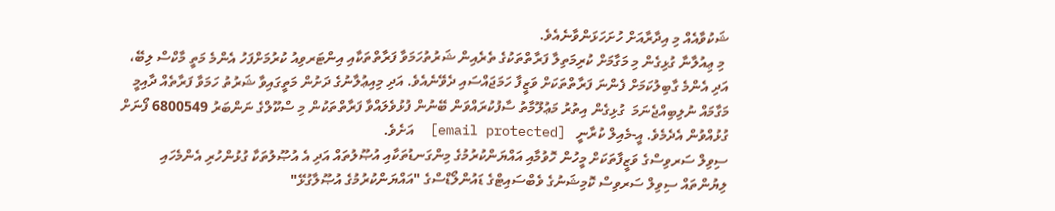ޝަކުވާއެއް މި އިދާރާއަށް ހުށަހަޅަންވާނެއެވެ.
 މި ޢިއުލާނާ ގުޅިގެން މި މަގާމަށް ކުރިމަތިލާ ފަރާތްތަކުގެ ތެރެއިން ޝަރުތުހަމަވާ ފަރާތްތަކާއި އިންޓަރވިއު ކުރުމަށްފަހު އެންމެ މަތީ މާކްސް ލިބޭ، އަދި އެންމެ ގާބިލުކަމަށް ފެންނަ ފަރާތްތަކަށް ވަޒީފާ ހަމަޖައްސައި ދެވޭނެއެވެ. އަދި މިއިޢުލާނުގެ ދަށުން މަތީގައިވާ ޝަރުތު ހަމަވާ ފަރާތެއް ދާއިމީ މަގާމައް ނުލިބިއްޖެނަމަ  ގުޅިގެން އިތުރު މަޢުލޫމާތު ސާފުކުރައްވަން ބޭނުން ފުޅުވެލައްވާ ފަރާތްތަކުން މި ސްކޫލްގެ ނަންބަރު 6800549 ފޯނަށް ގުޅުއްވުން އެދެމެވެ. އީ-މެއިލް ކުރާނީ   [email protected]  އަށެވެ.
ސިވިލް ސަރވިސްގެ ވަޒީފާތަކަށް މީހުން ހޮވުމާއި އައްޔަންކުރުމުގެ މިންގަނޑުތަކާއި އުޞޫލުތައް އަދި އެ އުޞޫލުތަކާ ގުޅުންހުރި އެންމެހައި ލިޔުންތައް ސިވިލް ސަރވިސް ކޮމިޝަނުގެ ވެބްސައިޓްގެ ޑައުންލޯޑްސްގެ "އައްޔަންކުރުމުގެ އުޞޫލާގުޅޭ"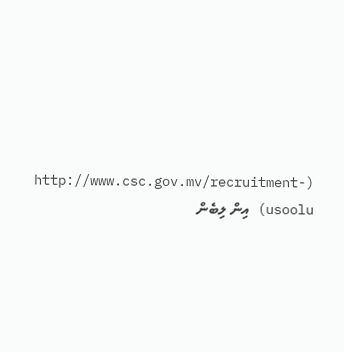(http://www.csc.gov.mv/recruitment-usoolu) އިން ލިބެން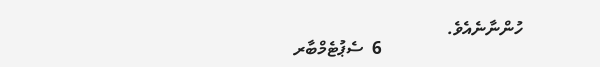ހުންނާނެއެވެ.
                                6  ސެޕުޓެމްބާރ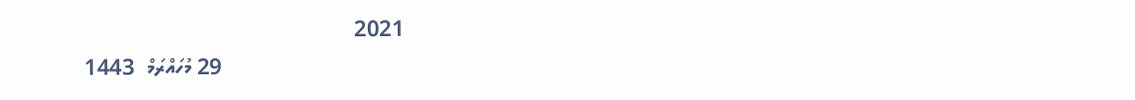2021
                                29 މުހައްރަމް  1443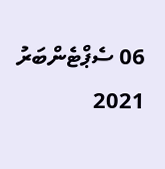06 ސެޕްޓެންބަރު 2021